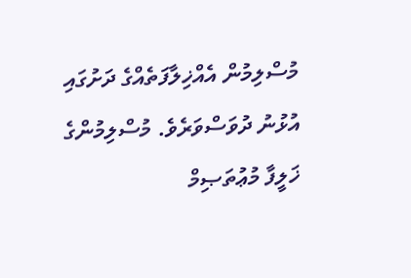މުސްލިމުން އެއްޚިލާފަތެއްގެ ދަށުގައި
އުޅުނު ދުވަސްވަރެވެ. މުސްލިމުންގެ ޚަލީފާ މުޢުތަޞިމް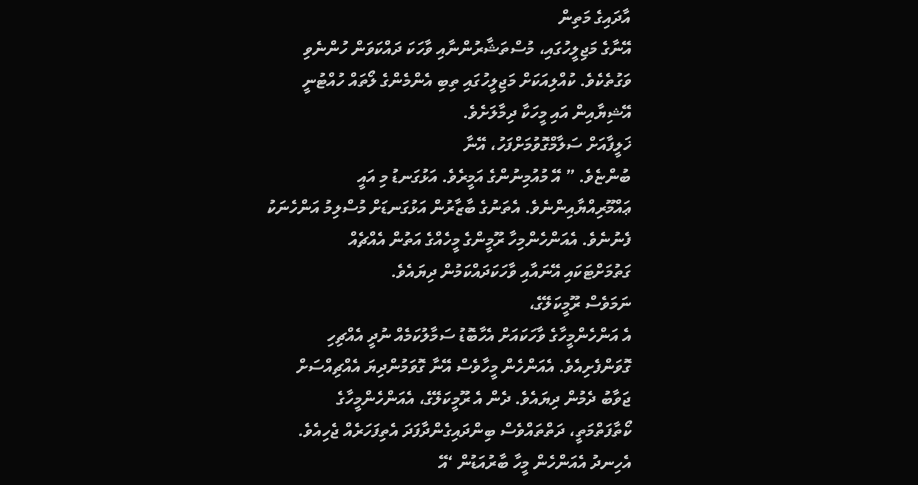އާދައިގެ މަތިން
އޭނާގެ މަޖިލީހުގައި، މުސްތަޝާރުންނާއި ވާހަކަ ދައްކަވަން ހުންނެވި
ވަގުތެކެވެ. ކުއްލިއަކަށް މަޖިލީހުގައި ތިބި އެންމެންގެ ލޯތައް ހުއްޓުނީ
އޭޝިޔާއިން އައި މީހަކާ ދިމާލަށެވެ.
ޚަލީފާއަށް ސަލާމްގޮވުމަށްފަހު، އޭނާ
ބުންޏެވެ. ” އޭ މުއުމިނުންގެ އަމީރެވެ. އަޅުގަނޑު މި އައީ
ޢައްމޫރިއްޔާއިންނެވެ. އެތަނުގެ ބާޒާރުން އަޅުގަނޑަށް މުސްލިމު އަންހެނަކު
ފެނުނެވެ. އެއަންހެންމިހާ ރޫމީންގެ މީހެއްގެ އަތުން އެއްޗެއް
ގަތުމަށްޓަކައި އޭނައާއި ވާހަކަދައްކަމުން ދިޔައެވެ.
ނަމަވެސް ރޫމީކަލޭގެ،
އެ އަންހެންމީހާގެ ވާހަކައަށް އެހާބޮޑު ސަމާލުކަމެއް ނުދީ އެއްޗިހި
ގޮވަންފެށިއެވެ. އެއަންހެން މީހާވެސް އޭނާ ގޮވަމުންދިޔަ އެއްޗިއްސަށް
ޖަވާބު ދެމުން ދިޔައެވެ. ދެން އެ ރޫމީކަލޭގެ، އެއަންހެންމީހާގެ
ކޯތާފަތްމަތީ، ދަތްތައްވެސް ބިންދައިގެންދާފަދަ އެތިފަހަރެއް ޖެހިއެވެ.
އެހިނދު އެއަންހެން މީހާ ބާރުއަޑުން ‘އޭ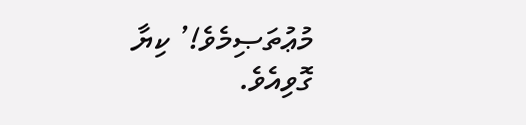މުޢުތަޞިމެވެ!’ ކިޔާ ގޮވިއެވެ.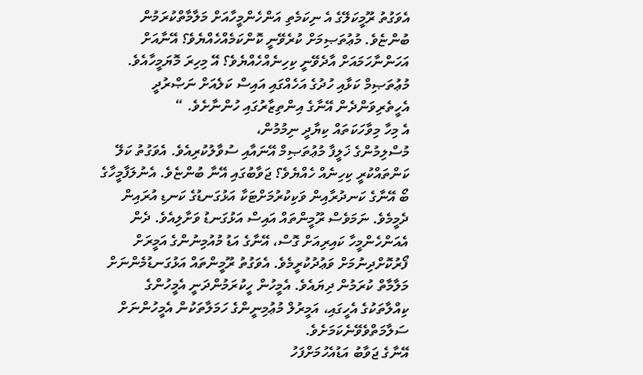އެވަގުތު ރޫމީކަލޭގެ އެ ނިކަމެތި އަންހެންމީހާއަށް މަލާމާތްކުރަމުން
ބުންޏެވެ. މުޢުތަޞިމަށް ކުރެވޭނީ ކޮންކަމެއްހެއްޔެވެ؟ އޭނާއަށް
އަހަންނާހަމައަށް އާދެވޭނީ ކިހިނެއްހެއްޔެވެ؟ އޭ މިހިރަ މޮޔަމީހާއެވެ.
މުޢުތަޞިމް ކަޅާއި ހުދުގެ އަހެއްގައި އައިސް ކަލެއަށް ނަޞްރުދީ
އެހީތެރިވަންދެން އޭނާގެ އިންތިޒާރުގައި ހުންނާށެވެ. “
އެ މިހާ މިވާހަކަތައް ކިޔާދީ ނިމުމުން،
މުސްލިމުންގެ ޚަލީފާ މުޢުތަޞިމް އޭނައާއި ސުވާލުކުރިއެވެ. އެވަގުތު ކަލޭ
ކަންތައްކުރީ ކިހިނެއް ހެއްޔެވެ؟ ޖަވާބުގައި އޭނާ ބުންޏެވެ. އެނުލަފާމީހާގެ
ބޯ އޭނާގެ ކަނދުރާއިން ވަކިކުރުމަށްޓަކާ އަޅުގަނޑުގެ ކަނޑި އުރައިން
ދެމީމެވެ. ނަމަވެސް ރޫމީންތައް އައިސް އަޅުގަނޑު ވަށާލިއެވެ. ދެން
އެއަންހެންމީހާ ކައިރިއަށް ގޮސް، އޭނާގެ އަޑު މުއުމިނުންގެ އަމީރަށް
ފޯރުކޮށްދިނުމަށް ވަޢުދުކުރީމެވެ. އެވަގުތު ރޫމީންތައް އަޅުގަނޑުމެންނަށް
މަލާމާތް ކުރަމުން ދިޔައެވެ. އެމީހުން ހީކުރަމުންދަނީ އެމީހުންގެ
ކިއްލާތަކުގެ އެހީގައި، އަމީރުލް މުޢުމިނީންގެ ހަމަލާތަކުން އެމީހުންނަށް
ސަލާމަތްވެވޭނެކަމަށެވެ.
އޭނާގެ ޖަވާބު އަޑުއެހުމަށްފަހު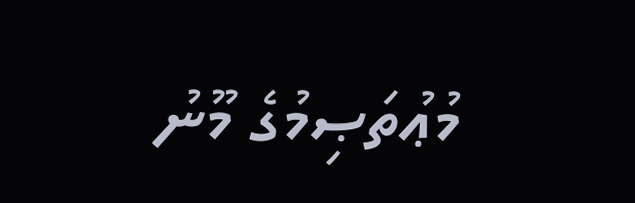މުޢުތަޞިމުގެ މޫނު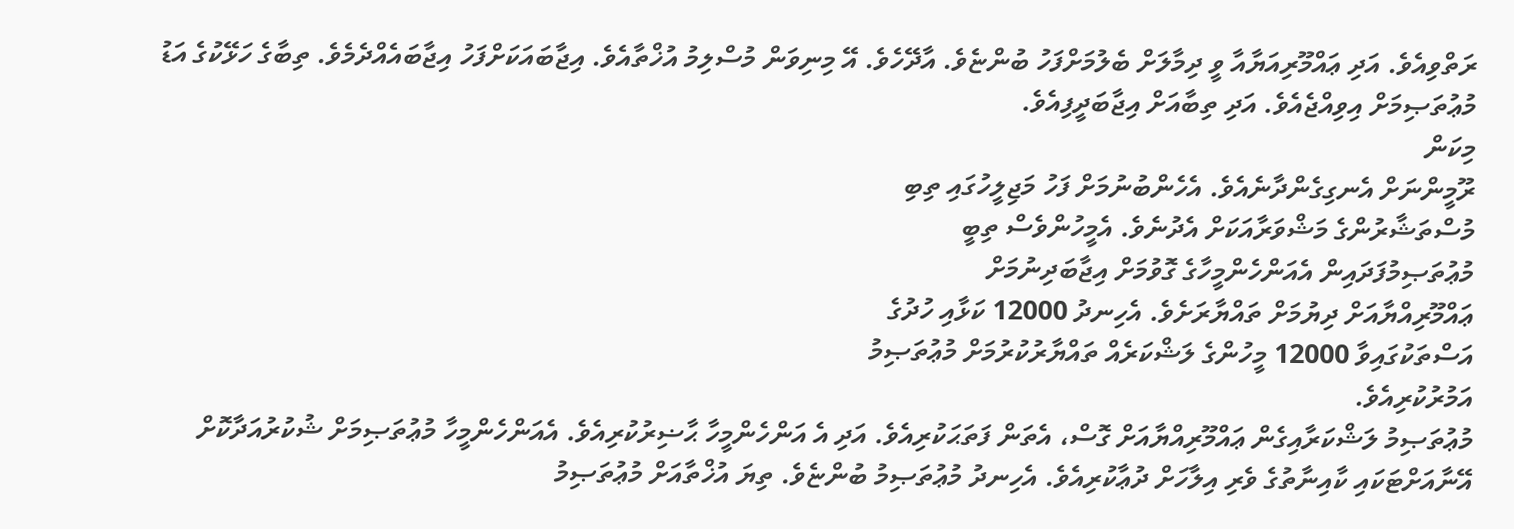ރަތްވިއެވެ. އަދި ޢައްމޫރިއަޔާއާ ވީ ދިމާލަށް ބެލުމަށްފަހު ބުންޏެވެ. އާދޭހެވެ. އޭ މިނިވަން މުސްލިމު އުޚްތާއެވެ. އިޖާބައަކަށްފަހު އިޖާބައެއްދެމެވެ. ތިބާގެ ހަޅޭކުގެ އަޑު މުޢުތަޞިމަށް އިވިއްޖެއެވެ. އަދި ތިބާއަށް އިޖާބަދީފިއެވެ.
މިކަން
ރޫމީންނަށް އެނގިގެންދާނެއެވެ. އެހެންބުނުމަށް ފަހު މަޖިލީހުގައި ތިބި
މުސްތަޝާރުންގެ މަޝްވަރާއަކަށް އެދުނެވެ. އެމީހުންވެސް ތިބީ
މުޢުތަޞިމުފަދައިން އެއަންހެންމީހާގެ ގޮވުމަށް އިޖާބަދިނުމަށް
ޢައްމޫރިއްޔާއަށް ދިޔުމަށް ތައްޔާރަށެވެ. އެހިނދު 12000 ކަޅާއި ހުދުގެ
އަސްތަކުގައިވާ 12000 މީހުންގެ ލަޝްކަރެއް ތައްޔާރުކުރުމަށް މުޢުތަޞިމު
އަމުރުކުރިއެވެ.
މުޢުތަޞިމު ލަޝްކަރާއިގެން ޢައްމޫރިއްޔާއަށް ގޮސް، އެތަން ފަތަޙަކުރިއެވެ. އަދި އެ އަންހެންމީހާ ޙާޟިރުކުރިއެވެ. އެއަންހެންމީހާ މުޢުތަޞިމަށް ޝުކުރުއަދާކޮށް އޭނާއަށްޓަކައި ކާއިނާތުގެ ވެރި އިލާހަށް ދުޢާކުރިއެވެ. އެހިނދު މުޢުތަޞިމު ބުންޏެވެ. ތިޔަ އުޚްތާއަށް މުޢުތަޞިމު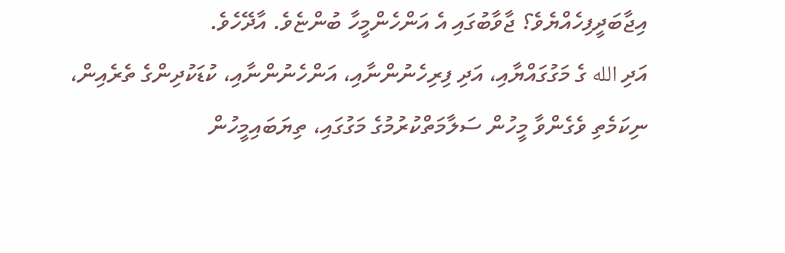އިޖާބަދީފިހެއްޔެވެ؟ ޖާވާބުގައި އެ އަންހެންމީހާ ބުންޏެވެ. އާދޭހެވެ.
އަދި الله ގެ މަގުގައްޔާއި، އަދި ފިރިހެނުންނާއި، އަންހެނުންނާއި، ކުޑަކުދިންގެ ތެރެއިން، ނިކަމެތި ވެގެންވާ މީހުން ސަލާމަތްކުރުމުގެ މަގުގައި، ތިޔަބައިމީހުން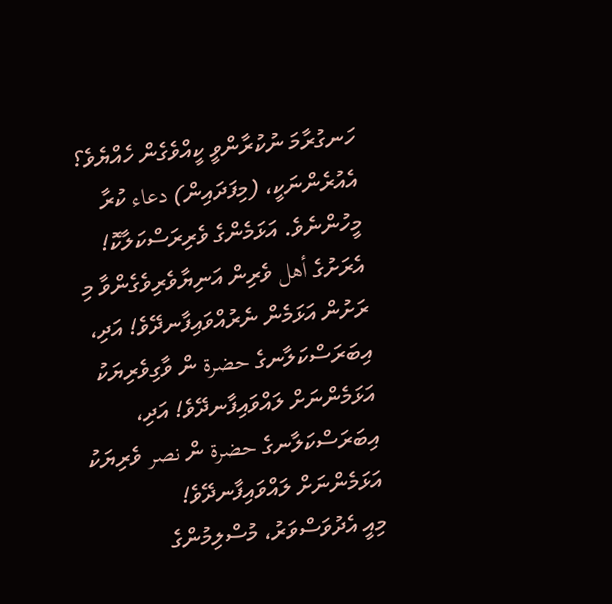ހަނގުރާމަ ނުކުރާންވީ ކީއްވެގެން ހެއްޔެވެ؟ އެއުރެންނަކީ، (މިފަދައިން) دعاء ކުރާ މީހުންނެވެ. އަޅަމެންގެ ވެރިރަސްކަލާކޮ! އެރަށުގެ أهل ވެރިން އަނިޔާވެރިވެގެންވާ މި ރަށުން އަޅަމެން ނެރުއްވައިފާނދޭވެ! އަދި، އިބަރަސްކަލާނގެ حضرة ން ވާގިވެރިޔަކު އަޅަމެންނަށް ލައްވައިފާނދޭވެ! އަދި، އިބަރަސްކަލާނގެ حضرة ން نصر ވެރިޔަކު އަޅަމެންނަށް ލައްވައިފާނދޭވެ!
މިއީ އެދުވަސްވަރު، މުސްލިމުންގެ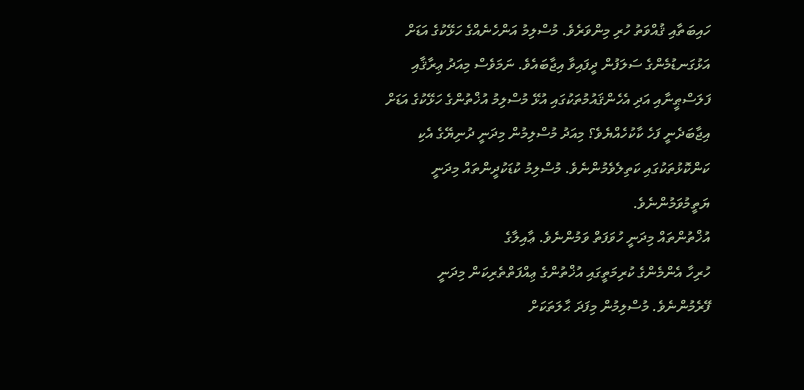ހައިބަތާއި ޤުއްވަތު ހުރި މިންވަރެވެ. މުސްލިމު އަންހެނެއްގެ ހަޅޭކުގެ އަޑަށް އަޅުގަނޑުމެންގެ ސަލަފުން ދީފައިވާ އިޖާބައެވެ. ނަމަވެސް މިއަދު ޢިރާޤާއި ފަލަސްޠީނާއި އަދި އެހެންޤައުމުތަކުގައި އުޅޭ މުސްލިމު އުޚްތުންގެ ހަޅޭކުގެ އަޑަށް އިޖާބަދެނީ ފަހެ ކާކުހެއްޔެވެ؟ މިއަދު މުސްލިމުން މިދަނީ ދުނިޔޭގެ އެކި ކަންކޮޅުތަކުގައި ކަތިލެވެމުންނެވެ. މުސްލިމު ކުޑަކުދީންތައް މިދަނީ ޔަތީމުވަމުންނެވެ.
އުޚްތުންތައް މިދަނީ ހުވަފަތް ވަމުންނެވެ. ޢާއިލާގެ
ހުރިހާ އެންމެންގެ ކުރިމަތީގައި އުޚްތުންގެ ޢިއްފަތްތެރިކަން މިދަނީ
ފޭރެމުންނެވެ. މުސްލިމުން މިފަދަ ޙާލަތަކަށް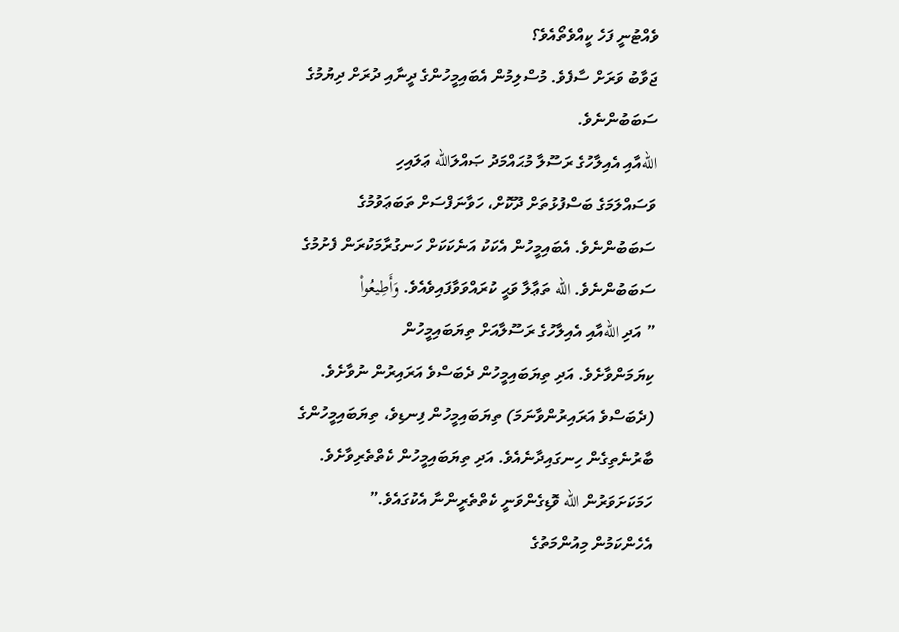ވެއްޓުނީ ފަހެ ކީއްވެތޯއެވެ؟
ޖަވާބު ވަރަށް ސާފެވެ. މުސްލިމުން އެބައިމީހުންގެ ދީނާއި ދުރަށް ދިޔުމުގެ
ސަބަބުންނެވެ.
اللهއާއި އެއިލާހުގެ ރަސޫލާ މުޙައްމަދު ޞައްލަالله ޢަލައިހި
ވަސައްލަމަގެ ބަސްފުޅުތަށް ދޫކޮށް، ހަވާނަފްސަށް ތަބަޢަވުމުގެ
ސަބަބުންނެވެ. އެބައިމީހުން އެކަކު އަނެކަކަށް ހަނގުރާމަކުރަން ފެށުމުގެ
ސަބަބުންނެވެ. الله ތަޢާލާ ވަޙީ ކުރައްވަވާފައިވެއެވެ. وَأَطِيعُواْ
” އަދި اللهއާއި އެއިލާހުގެ ރަސޫލާއަށް ތިޔަބައިމީހުން
ކިޔަމަންވާށެވެ. އަދި ތިޔަބައިމީހުން ދެބަސްވެ އަރައިރުން ނުވާށެވެ.
(ދެބަސްވެ އަރައިރުންވާނަމަ) ތިޔަބައިމީހުން ފިނޑިވެ، ތިޔަބައިމީހުންގެ
ބާރުނެތިގެން ހިނގައިދާނެއެވެ. އަދި ތިޔަބައިމީހުން ކެތްތެރިވާށެވެ.
ހަމަކަށަވަރުން الله ވޮޑިގެންވަނީ ކެތްތެރީންނާ އެކުގައެވެ.”
އެހެންކަމުން މިއުންމަތުގެ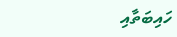ހައިބަތާއި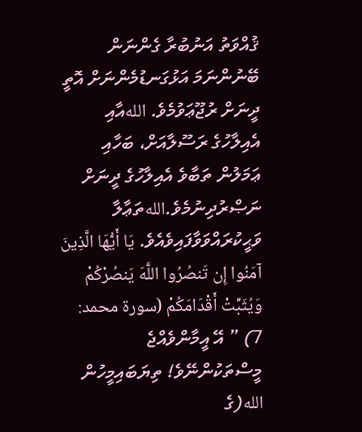ޤުއްވަތު އަނުބުރާ ގެންނަން ބޭނުންނަމަ އަޅުގަނޑުމެންނަށް އޮތީ ދީނަށް ރުޖޫޢަވުމެވެ. اللهއާއި އެއިލާހުގެ ރަސޫލާއަށް، ބަހާއި ޢަމަލުން ތަބާވެ އެއިލާހުގެ ދީނަށް ނަޞްރުދިނުމެވެ.اللهތަޢާލާ ވަޙީކުރައްވަވާފައިވެއެވެ. يَا أَيُّهَا الَّذِينَ آمَنُوا إِن تَنصُرُوا اللَّهَ يَنصُرْكُمْ وَيُثَبِّتْ أَقْدَامَكُمْ (سورة محمد: 7) ” އޭ އީމާންވެއްޖެ މީސްތަކުންނޭވެ! ތިޔަބައިމީހުން الله(ގެ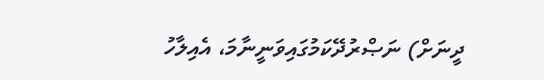ދީނަށް) ނަޞްރުދޭކަމުގައިވަނީނާމަ، އެއިލާހު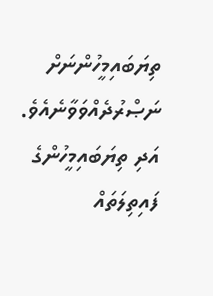ތިޔަބައިމީހުންނަށް ނަޞްރުދެއްވަވާނެއެވެ. އަދި ތިޔަބައިމީހުންގެ ފައިތިލަތައް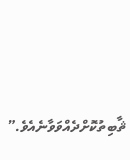ޘާބިތުކޮށްދެއްވަވާނެއެވެ.”